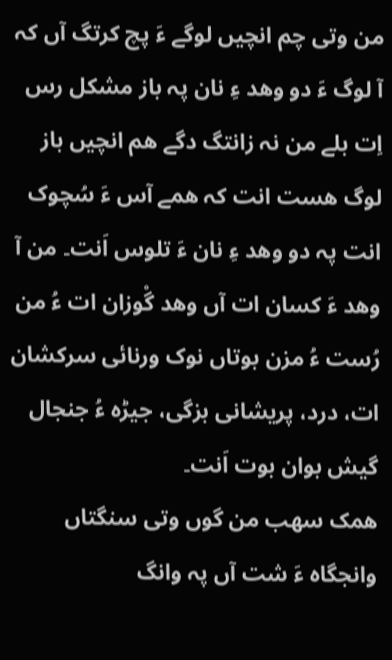من وتی چم انچیں لوگے ءَ پچ کرتگ آں کہ آ لوگ ءَ دو وھد ءِ نان پہ باز مشکل رس اِت بلے من نہ زانتگ دگے ھم انچیں باز لوگ ھست انت کہ ھمے آس ءَ سُچوک انت پہ دو وھد ءِ نان ءَ تلوس اَنت۔ من آ وھد ءَ کسان ات آں وھد گْوزان ات ءُ من رُست ءُ مزن بوتاں نوک ورنائی سرکشان ات، درد، پریشانی بزگی، جیڑہ ءُ جنجال گیش بوان بوت اَنت۔
ھمک سھب من گوں وتی سنگتاں وانجگاہ ءَ شت آں پہ وانگ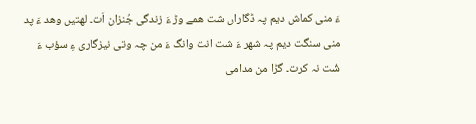ءَ منی کماش دیم پہ ڈگاراں شت ھمے وڑ ءَ زندگی جُنزان اَت۔ لھتیں وھد ءَ پد منی سنگت دیم پہ شھر ءَ شت انت وانگ ءَ من چہ وتی نیزگاری ءِ سؤب ءَ شُت نہ کرت۔ گڑا من مدامی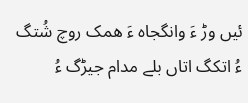ئیں وڑ ءَ وانگجاہ ءَ ھمک روچ شُتگ ءُ اتکگ اتاں بلے مدام جیڑگ ءُ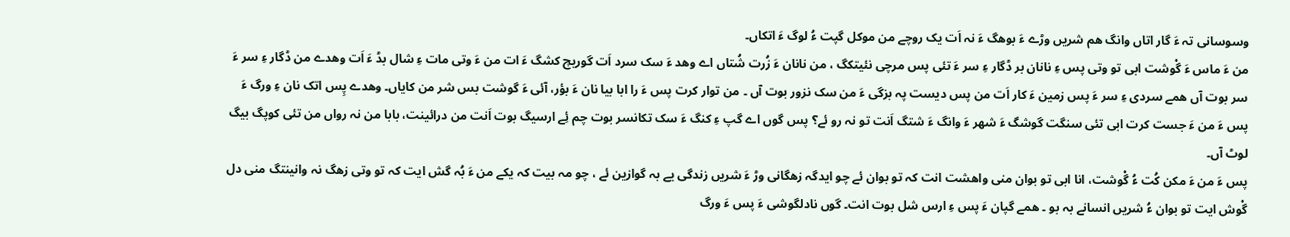وسوسانی تہ ءَ گار اتاں وانگ ھم شریں وڑے ءَ بوھگ ءَ نہ اَت یک روچے من موکل گپت ءُ لوگ ءَ اتکاں۔
من ءَ ماس ءَ گْوشت ابی تو وتی پس ءِ نانان بر ڈگار ءِ سر ءَ تئی پس مرچی نئیتکگ ، من نانان ءَ زُرت شُتاں اے وھد ءَ سک سرد اَت گوریچ کشگ ءَ ات من ءَ وتی مات ءِ شال بڈ ءَ اَت وھدے من ڈگار ءِ سر ءَ سر بوت آں ھمے سردی ءِ سر ءَ پس زمین ءَ کار اَت من پس دیست پہ بزگی ءَ من سک نزور بوت آں ۔ من توار کرت پس ءَ را ابا بیا نان ءَ بؤر، آئی ءَ گوشت بس شر من کایاں۔ وھدے پِس اتک نان ءِ ورگ ءَ پس ءَ من ءَ جست کرت ابی تئی سنگت گوشگ ءَ شھر ءَ وانگ ءَ شتگ اَنت تو نہ رو ئے؟ پس گوں اے گپ ءِ کنگ ءَ سک تکانسر بوت چم ئِے ارسیگ بوت اَنت من درائینت، بابا من نہ رواں من تئی کوپگ بیگ لوٹ آں۔
پس ءَ من ءَ مکن کُت ءُ گْوشت، انا ابی تو بوان منی واھشت انت کہ تو بوان ئے چو ایدگہ زھگانی وڑ ءَ شریں زندگی یے بہ گوازین ئے ، چو مہ بیت کہ یکے من ءَ بُہ گش ایت کہ تو وتی زھگ نہ وانینتگ منی دل گْوش ایت تو بوان ءُ شریں انسانے بہ بو ۔ ھمے گپان ءَ پس ءِ ارس شل بوت انت۔ گوں نادلگوشی ءَ پس ءَ ورگ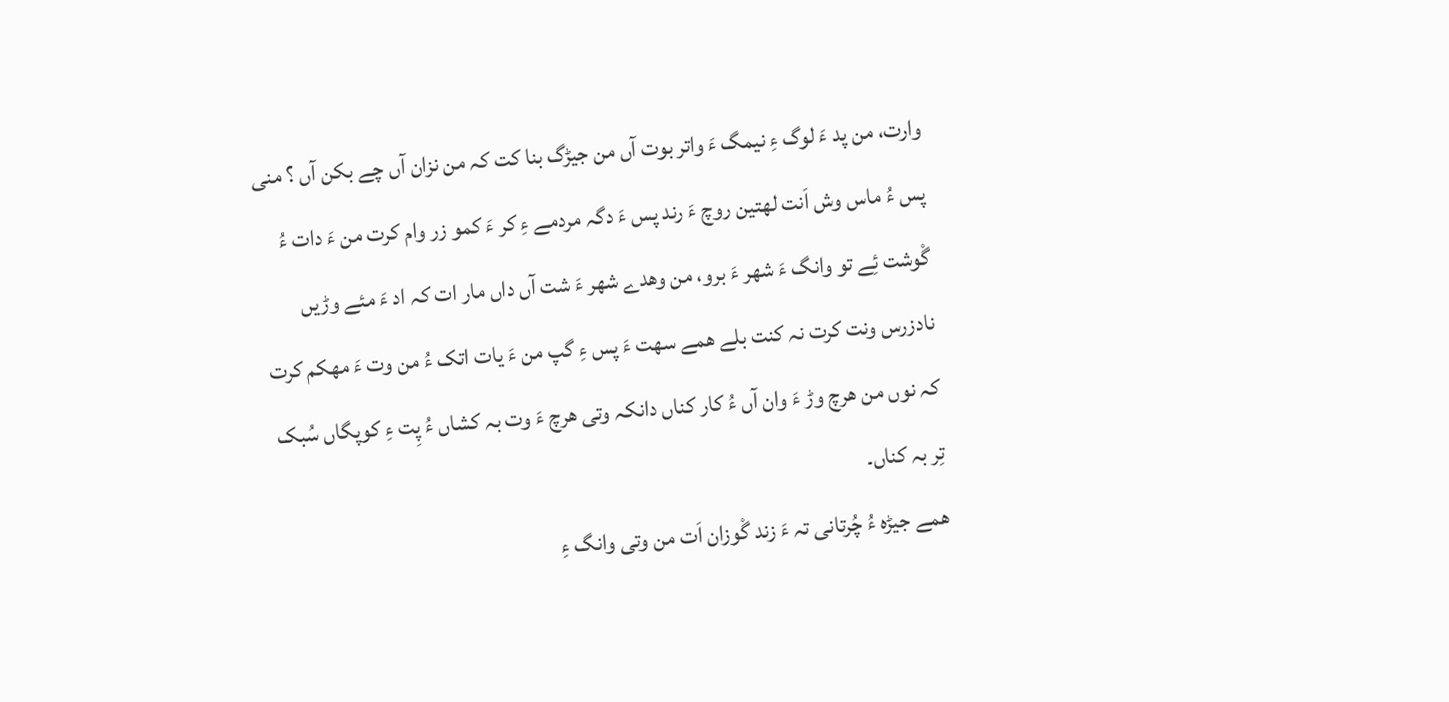وارت، من پد ءَ لوگ ءِ نیمگ ءَ واتر بوت آں من جیڑگ بنا کت کہ من نزان آں چے بکن آں ؟ منی پس ءُ ماس وش اَنت لھتین روچ ءَ رند پس ءَ دگہ مردمے ءِ کر ءَ کمو زر وام کرت من ءَ دات ءُ گْوشت ئِے تو وانگ ءَ شھر ءَ برو، من وھدے شھر ءَ شت آں داں مار ات کہ اد ءَ مئے وڑیں نادزرس ونت کرت نہ کنت بلے ھمے سھت ءَ پس ءِ گپ من ءَ یات اتک ءُ من وت ءَ مھکم کرت کہ نوں من ھرچ وڑ ءَ وان آں ءُ کار کناں دانکہ وتی ھرچ ءَ وت بہ کشاں ءُ پِت ءِ کوپگاں سُبک تِر بہ کناں۔
ھمے جیڑہ ءُ چُرتانی تہ ءَ زند گْوزان اَت من وتی وانگ ءِ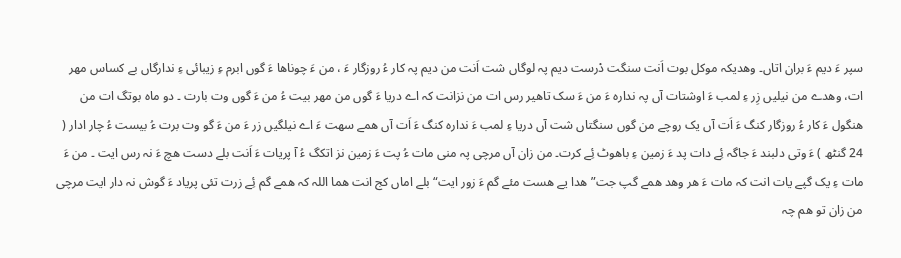سپر ءَ دیم ءَ بران اتاں۔ وھدیکہ موکل بوت اَنت سنگت دْرست دیم پہ لوگاں شت اَنت من دیم پہ کار ءُ روزگار ءَ ، من ءَ چوناھا ءَ گوں ابرم ءِ زیبائی ءِ ندارگاں بے کساس مھر ات، وھدے من نیلیں زِر ءِ لمب ءَ اوشتات آں پہ ندارہ ءَ من ءَ سک تاھیر رس ات من نزانت کہ اے دریا ءَ گوں من مھر بیت ءُ من ءَ گوں وت بارت ۔ دو ماہ بوتگ ات من ھنگول ءَ کار ءُ روزگار کنگ ءَ اَت آں یک روچے من گوں سنگتاں شت آں دریا ءِ لمب ءَ ندارہ کنگ ءَ اَت آں ھمے سھت ءَ اے نیلگیں زر ءَ من ءَ گو وت برت ءُ بیست ءُ چار ادار ( 24 گنٹھ ) ءَ وتی دلبند ءَ جاگہ ئِے دات پد ءَ زمین ءِ باھوٹ ئِے کرت۔ من زان آں مرچی پہ منی مات ءُ پت ءَ زمین نز اتکگ ءُ آ پریات ءَ اَنت بلے دست ھچ ءَ نہ رس ایت ۔ من ءَ مات ءِ یک گپے یات انت کہ مات ءَ ھر وھد ھمے گپ جت” ھدا یے ھست مئے گم ءَ زور ایت“ بلے اماں کج انت ھما اللہ کہ ھمے گم ئِے زرت تئی پریاد ءَ گوش نہ دار ایت مرچی من زان تو ھم چہ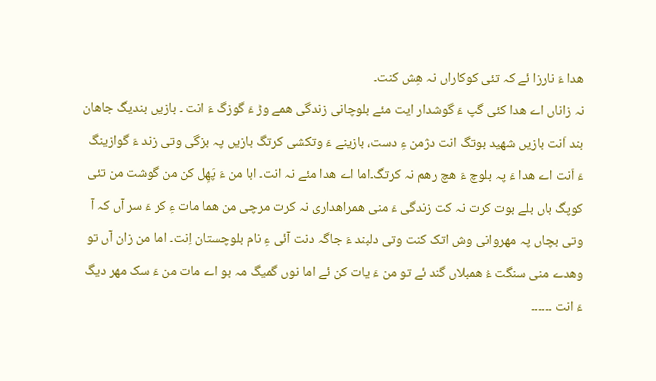ھدا ءَ نارزا ئے کہ تئی کوکاراں نہ ھِش کنت۔
نہ زاناں اے ھدا کئی گپ ءَ گوشدار ایت مئے بلوچانی زندگی ھمے وڑ ءَ گوزگ ءَ انت ۔ بازیں بندیگ جاھان بند اَنت بازیں شهید بوتگ انت دژمن ءِ دست، بازینے ءَ وتکشی کرتگ بازیں پہ بزگی وتی زند ءَ گوازینگ ءَ اَنت اے ھدا ءَ پہ بلوچ ءَ ھچ رھم نہ کرتگ۔اما اے ھدا مئے نہ انت۔ ابا من ءَ پَھِل کن من گوشت من تئی کوپگ باں بلے بوت کرت نہ کت زندگی ءَ منی ھمراھداری نہ کرت مرچی من ھما مات ءِ کر ءَ سر آں کہ آ وتی بچاں پہ مھروانی وش اتک کنت وتی دلبند ءَ جاگہ دنت آئی ءِ نام بلوچستان اِنت۔ اما من زان آں تو وھدے منی سنگت ءُ ھمبلاں گند ئے تو من ءَ یات کن ئے اما نوں گمیگ مہ بو اے مات من ءَ سک مھر دیگ ءَ انت ۔۔۔۔۔۔